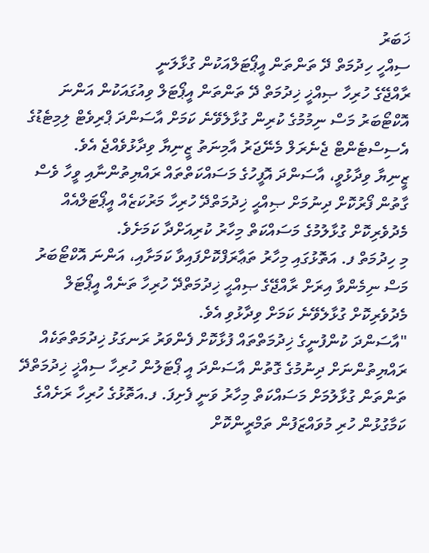ޚަބަރު
ސިއްހީ ހިދުމަތް ދޭ ތަންތަން އީޕޯޓަލްއަކުން ގުޅާލަނީ
ރާއްޖޭގެ ހުރިހާ ޞިއްޚީ ޚިދުމަތް ދޭ ތަންތަން އީޕޯޓަލް ވިއުގައަކުން އަންނަ އޮކްޓޯބަރު މަސް ނިމުމުގެ ކުރިން ގުޅާލެވޭނެ ކަމަށް އާސަންދަ ޕްރިވެޓް ލިމިޓެޑުގެ އެސިސްޓެންޓް ޖެނެރަލް މެނޭޖަރު އާމިނަތު ޒީނިޔާ ވިދާޅުވެއްޖެ އެވެ.
ޒީނިޔާ ވިދާޅުވީ، އާސަންދަ އޮފީހުގެ މަސައްކަތްތައް ރައްޔިތުންނާއި ވީހާ ވެސް ގާތުން ފޯރުކޮށް ދިނުމަށް ޞިއްޙީ ޚިދުމަތްދޭ ހުރިހާ މަރުކަޒެއް އީޕޯޓަލްއެއް މެދުވެރިކޮށް ގުޅާލުމުގެ މަސައްކަތް މިހާރު ކުރިއަށްދާ ކަމަށެވެ.
މި ހިދުމަތް ފ. އަތޮޅުގައި މިހާރު ތަޢާރަފްކޮށްފައިވާ ކަމަށާއި، އަންނަ އޮކްޓޯބަރު މަސް ނިމެންވާ އިރަށް ރާއްޖޭގެ ޞިއްޙީ ޚިދުމަތްދޭ ހުރިހާ ތަނެއް އީޕޯޓަލް މެދުވެރިކޮށް ގުޅާލެވޭނެ ކަމަށް ވިދާޅުވި އެވެ.
"އާސަންދަ ކުންފުނީގެ ޚިދުމަތްތައް ފުޅާކޮށް ފެންވަރު ރަނގަޅު ޚިދުމަތްތަކެއް ރައްޔިތުންނަށް ދިނުމުގެ ގޮތުން އާސަންދަ އީ ޕޯޓަލުން ހުރިހާ ސިއްޚީ ޚިދުމަތްދޭ ތަންތަން ގުޅާލުމަށް މަސައްކަތް މިހާރު ވަނީ ފެށިފަ. ފ.އަތޮޅުގެ ހުރިހާ ރަށެއްގެ ކަމާގުޅުން ހުރި މުވައްޒަފުން ތަމްރީންކޮށް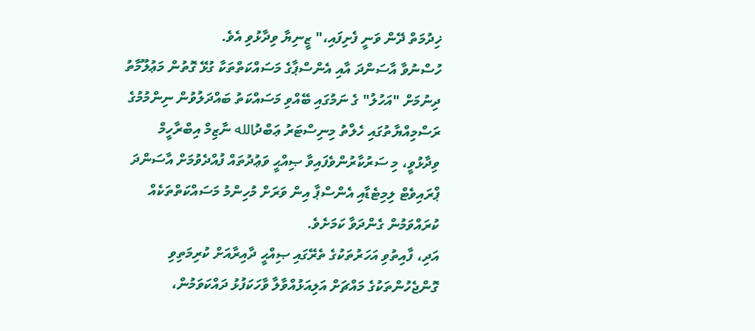ޚިދުމަތް ދޭން ވަނީ ފެށިފައި،" ޒީނިޔާ ވިދާޅުވި އެވެ.
ހުސްނުވާ އާސަންދަ އާއި އެންސްޕާގެ މަސައްކަތްތަކާ ގުޅޭ ގޮތުން މަޢުލޫމާތު ދިނުމަށް "އަހުލު" ގެ ނަމުގައި ބޭއްވި މަސައްކަތު ބައްދަލުވުން ނިންމުމުގެ ރަސްމިއްޔާތުގައި ހެލްތު މިނިސްޓަރު ޢަބްދުالله ނާޒިމް އިބްރާހީމް ވިދާޅުވީ، މި ސަރުކާރުންވެފައިވާ ޞިއްޙީ ވަޢުދުތައް ފުއްދެވުމަށް އާސަންދަ ޕްރައިވެޓް ލިމިޓެޑާއި އެންސްޕާ އިން ވަރަށް މުހިންމު މަސައްކަތްތަކެއް ކުރައްވަމުން ގެންދަވާ ކަމަށެވެ.
އަދި، ފާއިތުވި އަހަރުތަކުގެ ތެރޭގައި ޞިއްޙީ ދާއިރާއަށް ކުރިމަތިވި ގޮންޖެހުންތަކުގެ މައްޗަށް އަލިއަޅުއްވާލާ ވާހަކަފުޅު ދައްކަވަމުން،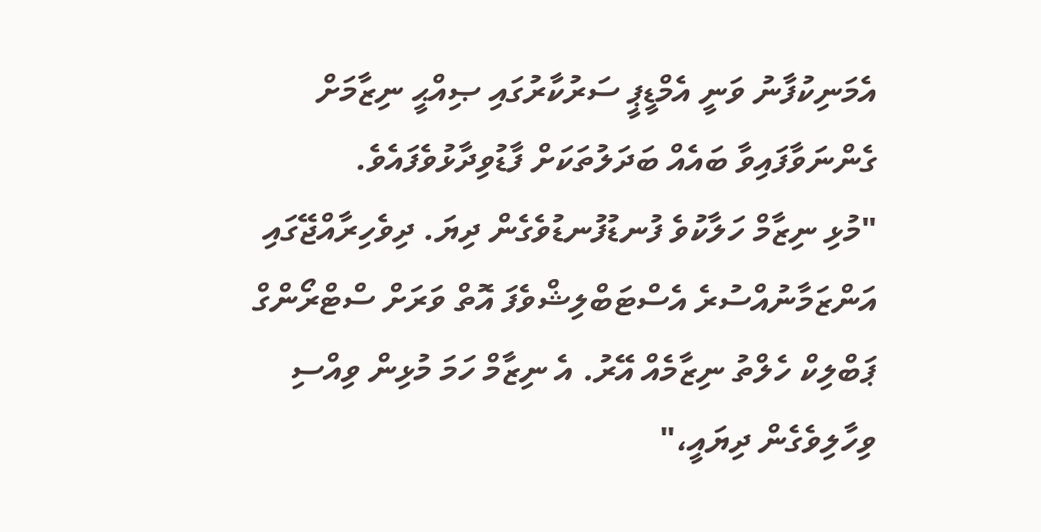އެމަނިކުފާނު ވަނީ އެމްޑީޕީ ސަރުކާރުގައި ޞިއްޙީ ނިޒާމަށް ގެންނަވާފައިވާ ބައެއް ބަދަލުތަކަށް ފާޑުވިދާޅުވެފައެވެ.
"މުޅި ނިޒާމް ހަލާކުވެ ފުނޑުފުނޑުވެގެން ދިޔަ. ދިވެހިރާއްޖޭގައި އަންޒަމާނުއްސުރެ އެސްޓަބްލިޝްވެފަ އޮތް ވަރަށް ސްޓްރޯންގް ޕަބްލިކް ހެލްތު ނިޒާމެއް އޭރު. އެ ނިޒާމް ހަމަ މުޅިން ވިއްސި ވިހާލިވެގެން ދިޔައީ،"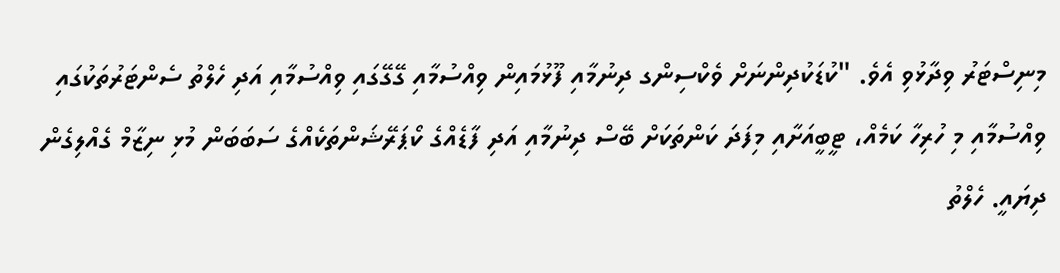މިނިސްޓަރު ވިދާޅުވި އެވެ. "ކުޑަކުދިންނަށް ވެކްސިންގ ދިނުމާއި ފޫޅުމައިން ވިއްސުމާއި ގޭގޭގައި ވިއްސުމާއި އަދި ހެލްތު ސެންޓަރުތަކުގައި ވިއްސުމާއި މި ހުރިހާ ކަމެއް، ޓީބީއަށާއި މިފަދަ ކަންތަކަށް ބޭސް ދިނުމާއި އަދި ފާޑެއްގެ ކޯޕަރޭޝަންތަކެއްގެ ސަބަބަން މުޅި ނިޒާމް ގެއްލިގެން ދިޔައީ. ހެލްތު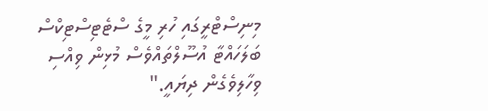މިނިސްޓްރީގައި ހުރި މީގެ ސްޓެޓިސްޓިކްސް ބަލަހައްޓާ އުސޫލްތައްވެސް މުޅިން ވިއްސި ވިހާލިވެގެން ދިޔައީ."